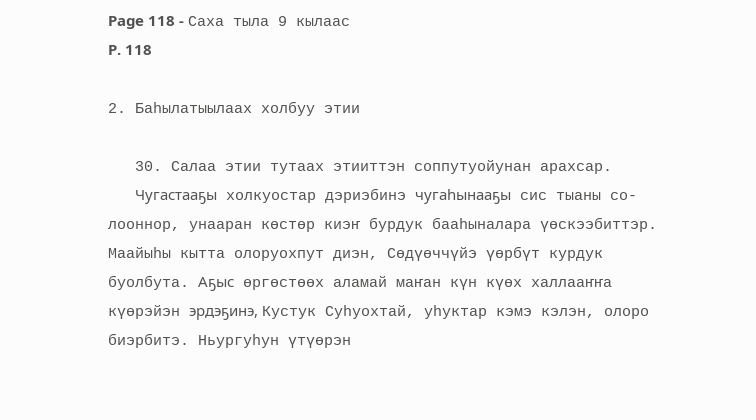Page 118 - Саха тыла 9 кылаас
P. 118

2. Баһылатыылаах холбуу этии

   30. Салаа этии тутаах этииттэн соппутуойунан арахсар.
   Чугастааҕы холкуостар дэриэбинэ чугаһынааҕы сис тыаны со-
лооннор, унааран көстөр киэҥ бурдук бааһыналара үөскээбиттэр.
Маайыһы кытта олоруохпут диэн, Сөдүөччүйэ үөрбүт курдук
буолбута. Аҕыс өргөстөөх аламай маҥан күн күөх халлааҥҥа
күөрэйэн эрдэҕинэ, Кустук Суһуохтай, уһуктар кэмэ кэлэн, олоро
биэрбитэ. Ньургуһун үтүөрэн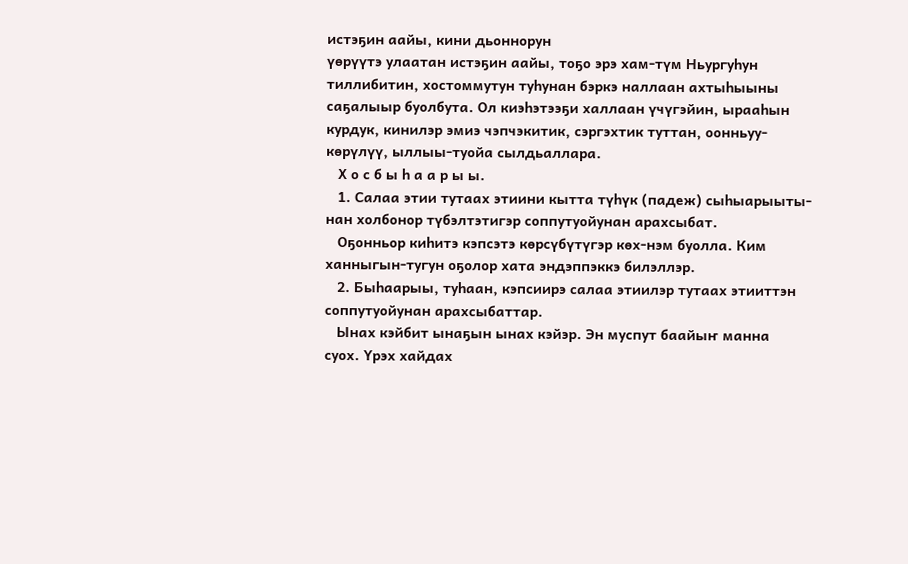истэҕин аайы, кини дьоннорун
үөрүүтэ улаатан истэҕин аайы, тоҕо эрэ хам-түм Ньургуһун
тиллибитин, хостоммутун туһунан бэркэ наллаан ахтыһыыны
саҕалыыр буолбута. Ол киэһэтээҕи халлаан үчүгэйин, ырааһын
курдук, кинилэр эмиэ чэпчэкитик, сэргэхтик туттан, оонньуу-
көрүлүү, ыллыы-туойа сылдьаллара.
   Х о с б ы һ а а р ы ы.
   1. Салаа этии тутаах этиини кытта түһүк (падеж) сыһыарыыты-
нан холбонор түбэлтэтигэр соппутуойунан арахсыбат.
   Оҕонньор киһитэ кэпсэтэ көрсүбүтүгэр көх-нэм буолла. Ким
ханныгын-тугун оҕолор хата эндэппэккэ билэллэр.
   2. Быһаарыы, туһаан, кэпсиирэ салаа этиилэр тутаах этииттэн
соппутуойунан арахсыбаттар.
   Ынах кэйбит ынаҕын ынах кэйэр. Эн муспут баайыҥ манна
суох. Үрэх хайдах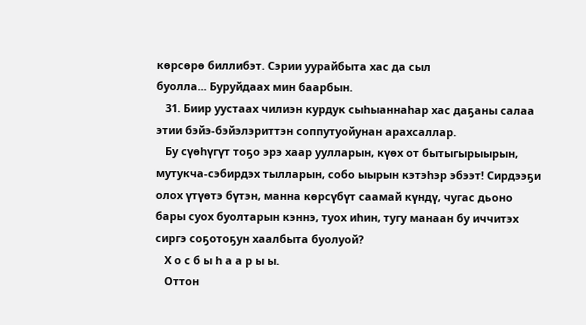көрсөрө биллибэт. Сэрии уурайбыта хас да сыл
буолла... Буруйдаах мин баарбын.
   31. Биир уустаах чилиэн курдук сыһыаннаһар хас даҕаны салаа
этии бэйэ-бэйэлэриттэн соппутуойунан арахсаллар.
   Бу сүөһүгүт тоҕо эрэ хаар уулларын, күөх от бытыгырыырын,
мутукча-сэбирдэх тылларын, собо ыырын кэтэһэр эбээт! Сирдээҕи
олох үтүөтэ бүтэн, манна көрсүбүт саамай күндү, чугас дьоно
бары суох буолтарын кэннэ, туох иһин, тугу манаан бу иччитэх
сиргэ соҕотоҕун хаалбыта буолуой?
   Х о с б ы һ а а р ы ы.
   Оттон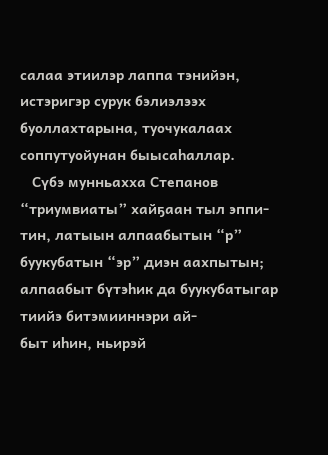салаа этиилэр лаппа тэнийэн, истэригэр сурук бэлиэлээх
буоллахтарына, туочукалаах соппутуойунан быысаһаллар.
   Сүбэ мунньахха Степанов “триумвиаты” хайҕаан тыл эппи-
тин, латыын алпаабытын “р” буукубатын “эр” диэн аахпытын;
алпаабыт бүтэһик да буукубатыгар тиийэ битэмииннэри ай-
быт иһин, ньирэй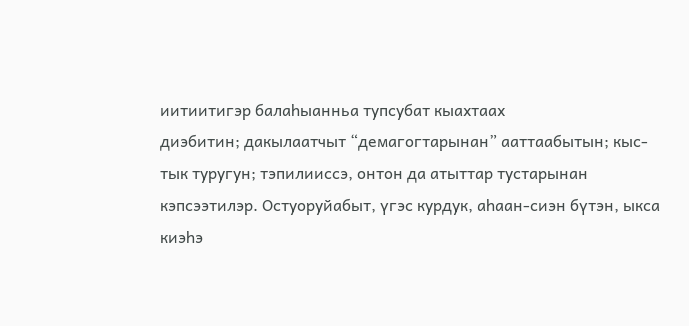иитиитигэр балаһыанньа тупсубат кыахтаах
диэбитин; дакылаатчыт “демагогтарынан” ааттаабытын; кыс-
тык туругун; тэпилииссэ, онтон да атыттар тустарынан
кэпсээтилэр. Остуоруйабыт, үгэс курдук, аһаан-сиэн бүтэн, ыкса
киэһэ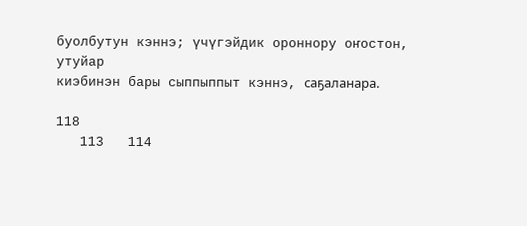буолбутун кэннэ; үчүгэйдик ороннору оҥостон, утуйар
киэбинэн бары сыппыппыт кэннэ, саҕаланара.

118
   113   114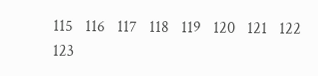115   116   117   118   119   120   121   122   123